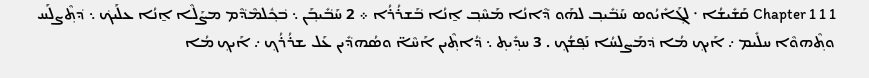1 Chapter 1 1 ܩܰܫܺܝܫܳܐ ܁ ܠܓ݂ܰܐܺܝܳܘܣ ܚܰܒ݁ܺܝܒ݂ ܠܗܰܘ ܕ݁ܶܐܢܳܐ ܡܰܚܶܒ݂ ܐ̱ܢܳܐ ܒ݁ܰܫܪܳܪܳܐ ܀ 2 ܚܰܒ݁ܺܝܒ݂ܰܢ ܆ ܒ݁ܟ݂ܽܠܡܶܕ݁ܶܡ ܡܨܰܠܶܐ ܐ̱ܢܳܐ ܥܠܰܝܟ݁ ܆ ܕ݁ܬ݂ܶܨܠܰܚ ܘܬ݂ܶܗܘܶܐ ܚܠܺܝܡ ܇ ܐܰܝܟ݂ ܡܳܐ ܕ݁ܡܰܨܠܚܳܐ ܢܰܦ݂ܫܳܟ݂ . 3 ܚܕ݂ܺܝܬ݂ ܆ ܕ݁ܳܐܬ݂ܶܝܢ ܐܰܚܶܐ̈ ܘܣܳܗܕ݁ܺܝܢ ܥܰܠ ܫܪܳܪܳܟ݂ ܇ ܐܰܝܟ݂ ܡܳܐ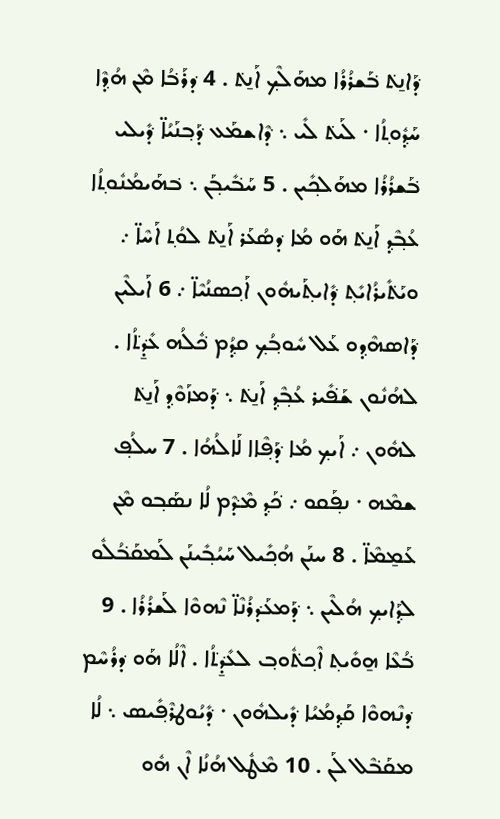ܕ݁ܰܐܢ̱ܬ݁ ܒ݁ܰܫܪܳܪܳܐ ܡܗܰܠܶܟ݂ ܐܰܢ̱ܬ݁ . 4 ܕ݁ܪܰܒ݁ܳܐ ܡܶܢ ܗܳܕ݂ܶܐ ܚܰܕ݂ܽܘܬ݂ܳܐ ܁ ܠܰܝܬ݁ ܠܺܝ ܆ ܕ݁ܶܐܫܡܰܥ ܕ݁ܰܒ݂ܢܰܝܳܐ̈ ܕ݁ܺܝܠܝ ܒ݁ܰܫܪܳܪܳܐ ܡܗܰܠܟ݂ܺܝܢ . 5 ܚܰܒ݁ܺܝܒ݂ܰܢ ܆ ܒ݁ܗܰܝܡܳܢܽܘܬ݂ܳܐ ܥܳܒ݂ܶܕ݂ ܐܰܢ̱ܬ݁ ܗܰܘ ܡܳܐ ܕ݁ܣܳܥܰܪ ܐܰܢ̱ܬ݁ ܠܘܳܬ݂ ܐܰܚܶܐ̈ ܇ ܘܝܰܬ݁ܺܝܪܳܐܝܺܬ݂ ܕ݁ܺܐܝܬ݂ܰܝܗܽܘܢ ܐܰܟ݂ܣܢܳܝܶܐ̈ ܇ 6 ܐܰܝܠܶܝܢ ܕ݁ܰܐܣܗܶܕ݂ܘ ܥܰܠ ܚܽܘܒ݂ܳܟ݂ ܩܕ݂ܳܡ ܟ݁ܽܠܳܗ ܥܺܕ̱݁ܬ݁ܳܐ . ܠܗܳܢܽܘܢ ܫܰܦ݁ܺܝܪ ܥܳܒ݂ܶܕ݂ ܐܰܢ̱ܬ݁ ܆ ܕ݁ܰܡܙܰܘܶܕ݂ ܐܰܢ̱ܬ݁ ܠܗܽܘܢ ܇ ܐܰܝܟ݂ ܡܳܐ ܕ݁ܰܦ݂ܶܐܐ ܠܰܐܠܳܗܳܐ . 7 ܚܠܳܦ݂ ܫܡܶܗ ܁ ܢܦ݂ܰܩܘ ܇ ܟ݁ܰܕ݂ ܡܶܕ݁ܶܡ ܠܳܐ ܢܣܰܒ݂ܘ ܡܶܢ ܥܰܡ̱ܡܶܐ̈ . 8 ܚܢܰܢ ܗܳܟ݂ܺܝܠ ܚܰܝܳܒ݂ܺܝܢܰܢ ܠܰܡܩܰܒ݁ܳܠܽܘ ܠܕ݂ܰܐܝܟ݂ ܗܳܠܶܝܢ ܆ ܕ݁ܰܡܥܰܕ݁ܪܳܢܶܐ̈ ܢܶܗܘܶܐ ܠܰܫܪܳܪܳܐ . 9 ܒ݁ܳܥܶܐ ܗ̱ܘܺܝܬ݂ ܐܶܟ݂ܬ݁ܽܘܒ݂ ܠܥܺܕ̱݁ܬ݁ܳܐ . ܐܶܠܳܐ ܗܰܘ ܕ݁ܪܳܚܶܡ ܕ݁ܢܶܗܘܶܐ ܩܰܕ݂ܡܳܝܳܐ ܕ݁ܺܝܠܗܽܘܢ ܁ ܕ݁ܺܝܳܘܛܪܶܦ݂ܺܝܣ ܆ ܠܳܐ ܡܩܰܒ݁ܶܠ ܠܰܢ . 10 ܡܶܛܽܠ ܗܳܢܳܐ ܐܶܢ ܗܽܘ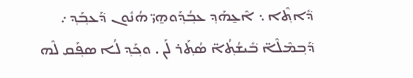ܕ݁ܺܐܬ݂ܶܐ ܆ ܐܶܥ̱ܗܰܕ݂ ܥܒ݂ܳܕ݂ܰܘܗ̱ܝ̈ ܗܳܢܽܘܢ ܕ݁ܰܥܒ݂ܰܕ݂ ܇ ܕ݁ܰܒ݂ܡܶܠܶܐ̈ ܒ݁ܺܝܫܳܬ݂ܳܐ̈ ܣܳܬ݂ܰܪ ܠܰܢ . ܘܟ݂ܰܕ݂ ܠܳܐ ܣܦ݂ܰܩ ܠܶܗ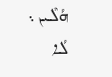ܗܳܠܶܝܢ ܆ ܠܳܐ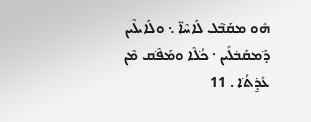ܗܽܘ ܡܩܰܒ݁ܶܠ ܠܰܐܚܶܐ̈ ܆ ܘܠܰܐܝܠܶܝܢ ܕ݁ܰܡܩܰܒ݁ܠܺܝܢ ܁ ܟ݁ܳܠܶܐ ܘܡܰܦ݁ܶܩ ܡܶܢ ܥܺܕ̱݁ܬ݁ܳܐ . 11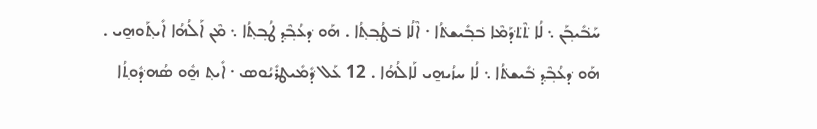ܚܰܒ݁ܺܝܒ݂ܰܢ ܆ ܠܳܐ ܬ݁ܶܬ݁ܕ݁ܰܡܶܐ ܒ݁ܒ݂ܺܝܫܬ݁ܳܐ ܁ ܐܶܠܳܐ ܒ݁ܛܳܒ݂ܬ݂ܳܐ . ܗܰܘ ܕ݁ܥܳܒ݂ܶܕ݂ ܛܳܒ݂ܬ݂ܳܐ ܆ ܡܶܢ ܐܰܠܳܗܳܐ ܐܺܝܬ݂ܰܘܗ̱ܝ . ܗܰܘ ܕ݁ܥܳܒ݂ܶܕ݂ ܒ݁ܺܝܫܬ݁ܳܐ ܆ ܠܳܐ ܚܙܳܝܗ̱ܝ ܠܰܐܠܳܗܳܐ . 12 ܥܰܠ ܕ݁ܺܡܺܝܛܪܺܝܳܘܣ ܁ ܐܺܝܬ݂ ܗ̱ܽܘ ܣܳܗܕ݁ܽܘܬ݂ܳܐ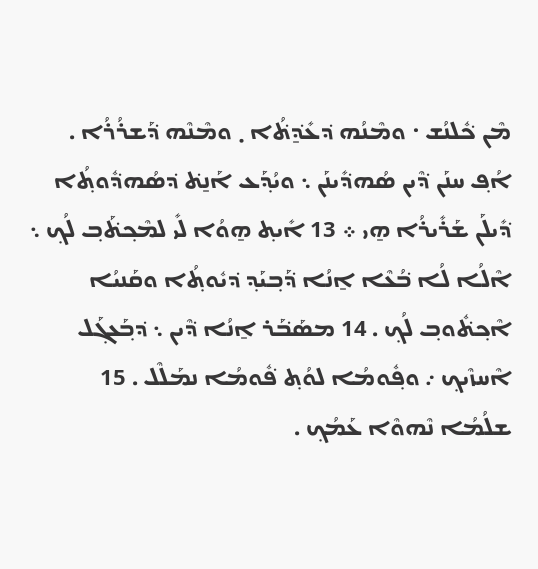ܡܶܢ ܟ݁ܽܠܢܳܫ ܁ ܘܡܶܢܳܗ ܕ݁ܥܺܕ̱݁ܬ݁ܳܐ ܂ ܘܡܶܢܶܗ ܕ݁ܰܫܪܳܪܳܐ . ܐܳܦ݂ ܚܢܰܢ ܕ݁ܶܝܢ ܣܳܗܕ݁ܺܝܢܰܢ ܆ ܘܝܳܕ݂ܰܥ ܐܰܢ̱ܬ݁ ܕ݁ܣܳܗܕ݁ܽܘܬ݂ܳܐ ܕ݁ܺܝܠܰܢ ܫܰܪܺܝܪܳܐ ܗ̱ܝ ܀ 13 ܐܺܝܬ݂ ܗ̱ܘܳܐ ܠܺܝ ܠܡܶܟ݂ܬ݁ܰܒ݂ ܠܳܟ݂ ܆ ܐܶܠܳܐ ܠܳܐ ܒ݁ܳܥܶܐ ܐ̱ܢܳܐ ܕ݁ܰܒ݂ܝܰܕ݂ ܕ݁ܝܽܘܬ݂ܳܐ ܘܩܰܢܝܳܐ ܐܶܟ݂ܬ݁ܽܘܒ݂ ܠܳܟ݂ . 14 ܡܣܰܒ݁ܰܪ ܐ̱ܢܳܐ ܕ݁ܶܝܢ ܆ ܕ݁ܒ݂ܰܥܓ݂ܰܠ ܐܶܚܙܶܝܟ݂ ܇ ܘܦ݂ܽܘܡܳܐ ܠܘܳܬ݂ ܦ݁ܽܘܡܳܐ ܢܡܰܠܶܠ . 15 ܫܠܳܡܳܐ ܢܶܗܘܶܐ ܥܰܡܳܟ݂ .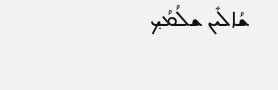ܫܳܐܠܺܝܢ ܫܠܳܡܳܟ݂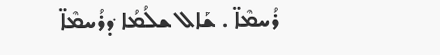ܪܳܚܡܶܐ̈ . ܫܰܐܠ ܫܠܳܡܳܐ ܕ݁ܪܳܚܡܶܐ̈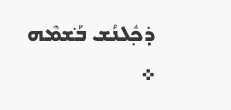ܕ݁ܟ݂ܽܠܢܳܫ ܒ݁ܰܫܡܶܗ ܀